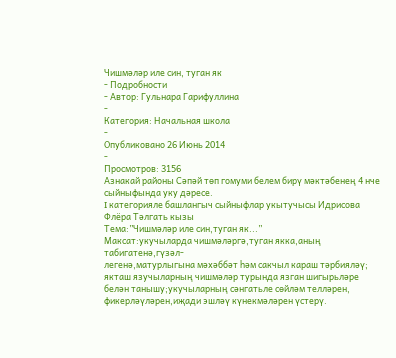Чишмәләр иле син, туган як
- Подробности
- Автор: Гульнара Гарифуллина
-
Категория: Начальная школа
-
Опубликовано 26 Июнь 2014
-
Просмотров: 3156
Азнакай районы Сәпәй төп гомуми белем бирү мәктәбенең 4 нче сыйныфында уку дәресе.
I категорияле башлангыч сыйныфлар укытучысы Идрисова Флёра Тәлгать кызы
Тема:”Чишмәләр иле син,туган як...”
Максат:укучыларда чишмәләргә,туган якка,аның табигатенә,гүзәл-
легенә,матурлыгына мәхәббәт һәм сакчыл караш тәрбияләү;
якташ язучыларның чишмәләр турында язган шигырьләре
белән танышу;укучыларның сәнгатьле сөйләм телләрен,
фикерләүләрен,иҗади эшләү күнекмәләрен үстерү.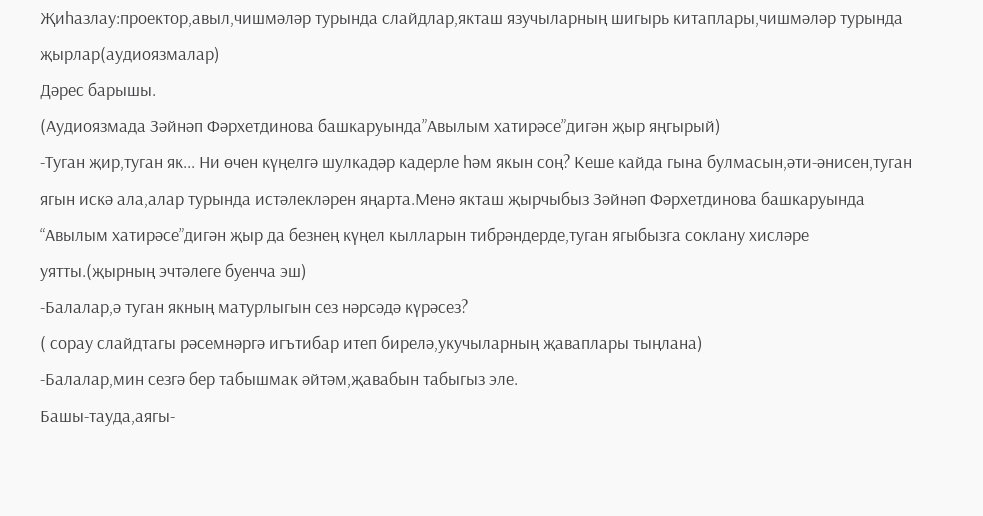Җиһазлау:проектор,авыл,чишмәләр турында слайдлар,якташ язучыларның шигырь китаплары,чишмәләр турында җырлар(аудиоязмалар)
Дәрес барышы.
(Аудиоязмада Зәйнәп Фәрхетдинова башкаруында”Авылым хатирәсе”дигән җыр яңгырый)
-Туган җир,туган як... Ни өчен күңелгә шулкадәр кадерле һәм якын соң? Кеше кайда гына булмасын,әти-әнисен,туган ягын искә ала,алар турында истәлекләрен яңарта.Менә якташ җырчыбыз Зәйнәп Фәрхетдинова башкаруында “Авылым хатирәсе”дигән җыр да безнең күңел кылларын тибрәндерде,туган ягыбызга соклану хисләре уятты.(җырның эчтәлеге буенча эш)
-Балалар,ә туган якның матурлыгын сез нәрсәдә күрәсез?
( сорау слайдтагы рәсемнәргә игътибар итеп бирелә,укучыларның җаваплары тыңлана)
-Балалар,мин сезгә бер табышмак әйтәм,җавабын табыгыз эле.
Башы-тауда,аягы-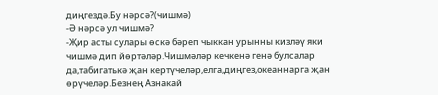диңгездә.Бу нәрсә?(чишмә)
-Ә нәрсә ул чишмә?
-Җир асты сулары өскә бәреп чыккан урынны кизләү яки чишмә дип йөртәләр.Чишмәләр кечкенә генә булсалар да,табигатькә җан кертүчеләр,елга,диңгез,океаннарга җан өрүчеләр.Безнең Азнакай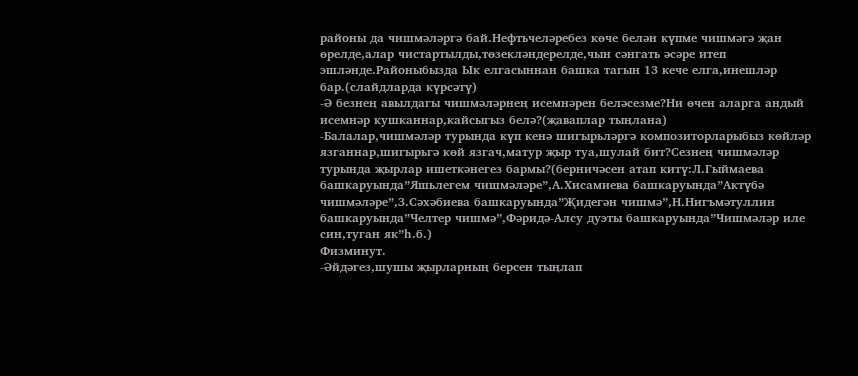районы да чишмәләргә бай.Нефтьчеләребез көче белән күпме чишмәгә җан өрелде,алар чистартылды,төзекләндерелде,чын сәнгать әсәре итеп эшләнде.Районыбызда Ык елгасыннан башка тагын 13 кече елга,инешләр бар.(слайдларда күрсәтү)
-Ә безнең авылдагы чишмәләрнең исемнәрен беләсезме?Ни өчен аларга андый исемнәр кушканнар,кайсыгыз белә?(җаваплар тыңлана)
-Балалар,чишмәләр турында күп кенә шигырьләргә композиторларыбыз көйләр язганнар,шигырьгә көй язгач,матур җыр туа,шулай бит?Сезнең чишмәләр турында җырлар ишеткәнегез бармы?(берничәсен атап китү:Л.Гыймаева башкаруында”Яшьлегем чишмәләре”,А.Хисамиева башкаруында”Актүбә чишмәләре”,З.Сәхәбиева башкаруында”Җидегән чишмә”,Н.Нигъмәтуллин башкаруында”Челтер чишмә”,Фәридә-Алсу дуэты башкаруында”Чишмәләр иле син,туган як”һ.б.)
Физминут.
-Әйдәгез,шушы җырларның берсен тыңлап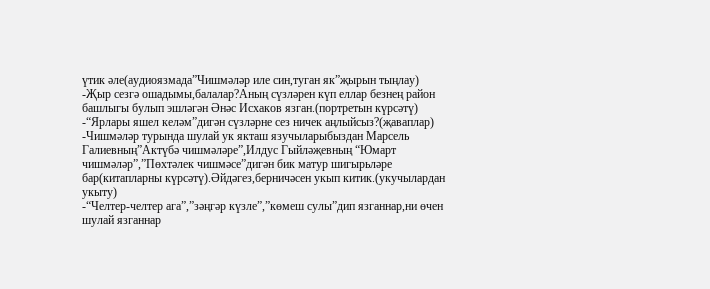үтик әле(аудиоязмада”Чишмәләр иле син,туган як”җырын тыңлау)
-Җыр сезгә ошадымы,балалар?Аның сүзләрен күп еллар безнең район башлыгы булып эшләгән Әнәс Исхаков язган.(портретын күрсәтү)
-“Ярлары яшел келәм”дигән сүзләрне сез ничек аңлыйсыз?(җаваплар)
-Чишмәләр турында шулай ук якташ язучыларыбыздан Марсель Галиевның”Актүбә чишмәләре”,Илдус Гыйләҗевның “Юмарт чишмәләр”,”Пөхтәлек чишмәсе”дигән бик матур шигырьләре бар(китапларны күрсәтү).Әйдәгез,берничәсен укып китик.(укучылардан укыту)
-“Челтер-челтер ага”,”зәңгәр күзле”,”көмеш сулы”дип язганнар,ни өчен шулай язганнар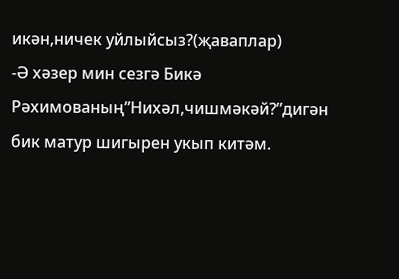икән,ничек уйлыйсыз?(җаваплар)
-Ә хәзер мин сезгә Бикә Рәхимованың”Нихәл,чишмәкәй?”дигән бик матур шигырен укып китәм.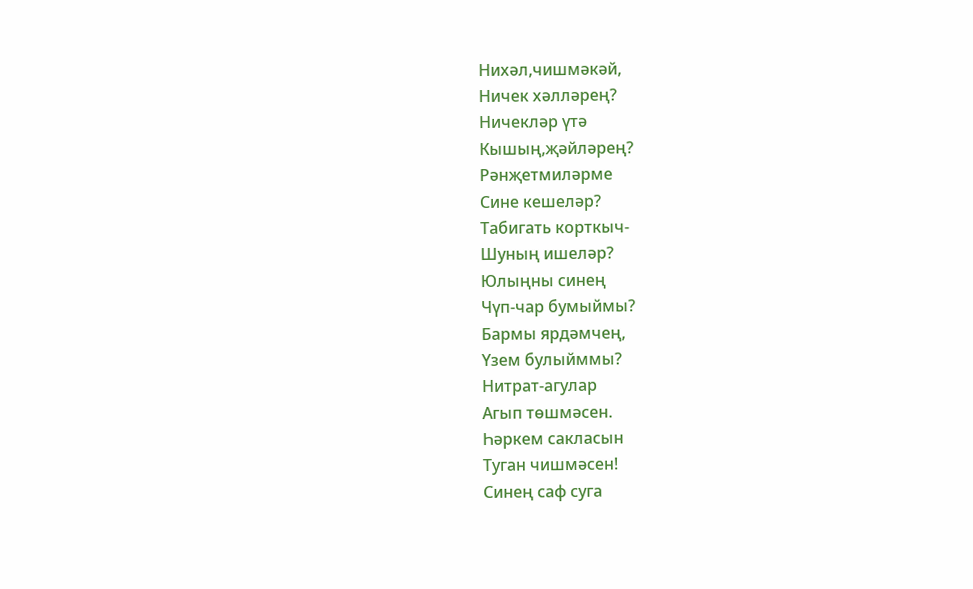Нихәл,чишмәкәй,
Ничек хәлләрең?
Ничекләр үтә
Кышың,җәйләрең?
Рәнҗетмиләрме
Сине кешеләр?
Табигать корткыч-
Шуның ишеләр?
Юлыңны синең
Чүп-чар бумыймы?
Бармы ярдәмчең,
Үзем булыйммы?
Нитрат-агулар
Агып төшмәсен.
Һәркем сакласын
Туган чишмәсен!
Синең саф суга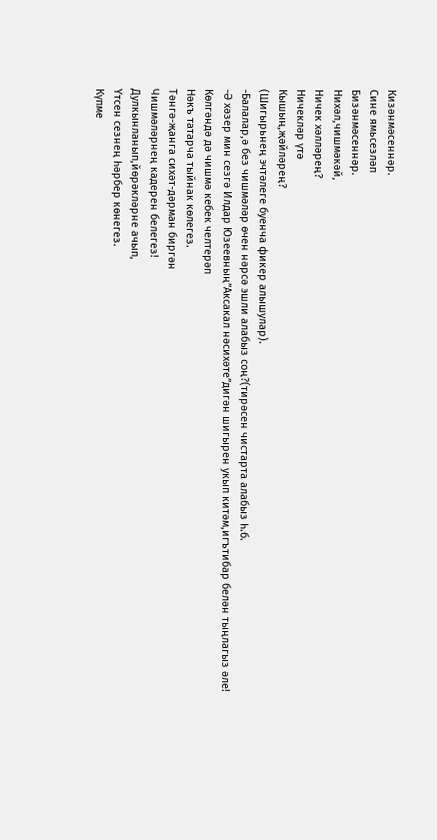Кизәнмәсеннәр.
Сине ямьсезләп
Бизәнмәсеннәр.
Нихәл,чишмәкәй,
Ничек хәлләрең?
Ничекләр үтә
Кышың,җәйләрең?
(Шигырьнең эчтәлеге буенча фикер алышулар).
-Балалар,ә без чишмәләр өчен нәрсә эшли алабыз соң?(тирәсен чистарта алабыз һ.б.
-Ә хәзер мин сезгә Илдар Юзеевның”Аксакал нәсихәте”дигән шигырен укып китәм,игътибар белән тыңлагыз әле!
Көлгәндә дә чишмә кебек челтерәп
Нәкъ татарча тыйнак көлегез.
Тәнгә-җанга сихәт-дәрман биргән
Чишмәләрнең кадерен белегез!
Дулкынланып,йөрәкләрне ачып,
Үтсен сезнең һәрбер көнегез.
Күпме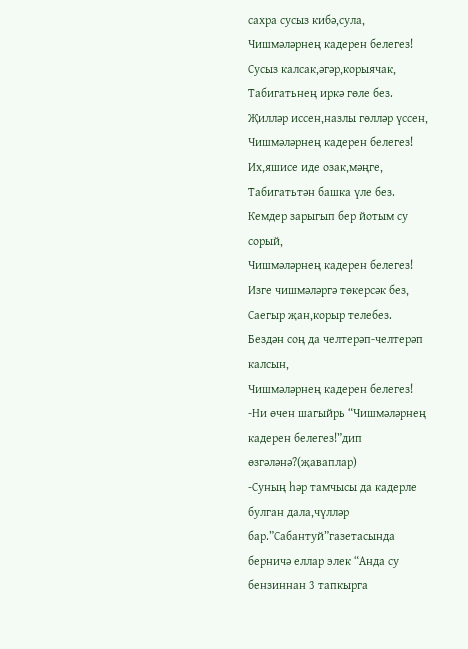сахра сусыз кибә,сула,
Чишмәләрнең кадерен белегез!
Сусыз калсак,әгәр,корыячак,
Табигатьнең иркә гөле без.
Җилләр иссен,назлы гөлләр үссен,
Чишмәләрнең кадерен белегез!
Их,яшисе иде озак,мәңге,
Табигатьтән башка үле без.
Кемдер зарыгып бер йотым су сорый,
Чишмәләрнең кадерен белегез!
Изге чишмәләргә төкерсәк без,
Саегыр җан,корыр телебез.
Бездән соң да челтерәп-челтерәп калсын,
Чишмәләрнең кадерен белегез!
-Ни өчен шагыйрь “Чишмәләрнең кадерен белегез!”дип өзгәләнә?(җаваплар)
-Суның һәр тамчысы да кадерле булган дала,чүлләр бар.”Сабантуй”газетасында берничә еллар элек “Анда су бензиннан 3 тапкырга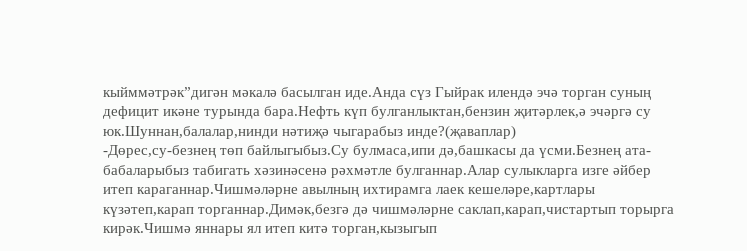кыйммәтрәк”дигән мәкалә басылган иде.Анда сүз Гыйрак илендә эчә торган суның дефицит икәне турында бара.Нефть күп булганлыктан,бензин җитәрлек,ә эчәргә су юк.Шуннан,балалар,нинди нәтиҗә чыгарабыз инде?(җаваплар)
-Дөрес,су-безнең төп байлыгыбыз.Су булмаса,ипи дә,башкасы да үсми.Безнең ата-бабаларыбыз табигать хәзинәсенә рәхмәтле булганнар.Алар сулыкларга изге әйбер итеп караганнар.Чишмәләрне авылның ихтирамга лаек кешеләре,картлары күзәтеп,карап торганнар.Димәк,безгә дә чишмәләрне саклап,карап,чистартып торырга кирәк.Чишмә яннары ял итеп китә торган,кызыгып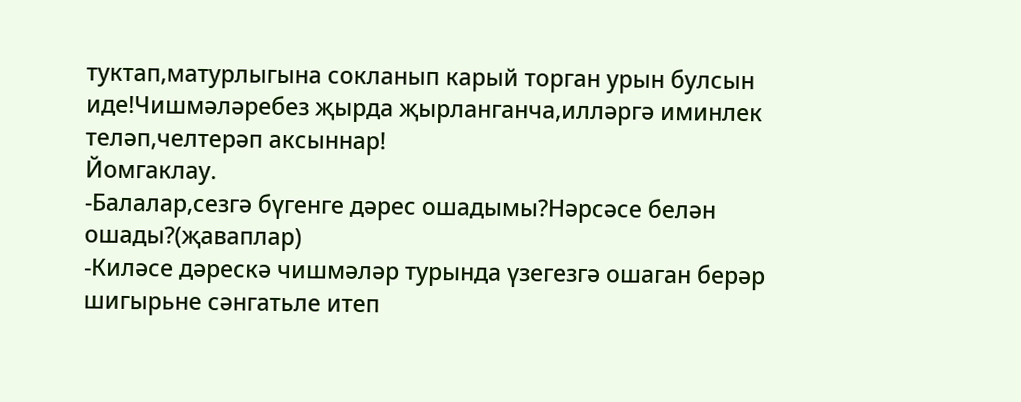туктап,матурлыгына сокланып карый торган урын булсын иде!Чишмәләребез җырда җырланганча,илләргә иминлек теләп,челтерәп аксыннар!
Йомгаклау.
-Балалар,сезгә бүгенге дәрес ошадымы?Нәрсәсе белән ошады?(җаваплар)
-Киләсе дәрескә чишмәләр турында үзегезгә ошаган берәр шигырьне сәнгатьле итеп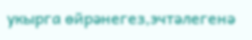укырга өйрәнегез,эчтәлегенә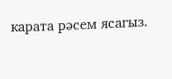карата рәсем ясагыз.